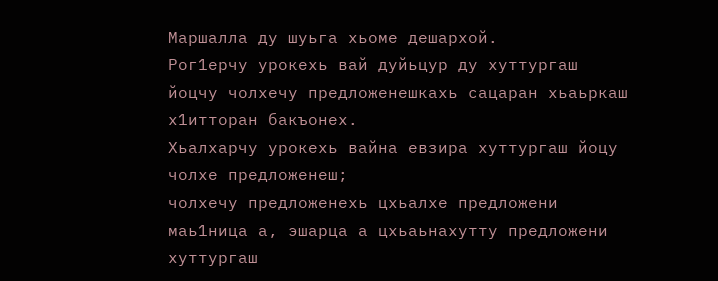Маршалла ду шуьга хьоме дешархой.
Рог1ерчу урокехь вай дуйьцур ду хуттургаш йоцчу чолхечу предложенешкахь сацаран хьаьркаш х1итторан бакъонех.
Хьалхарчу урокехь вайна евзира хуттургаш йоцу чолхе предложенеш;
чолхечу предложенехь цхьалхе предложени маь1ница а, эшарца а цхьаьнахутту предложени хуттургаш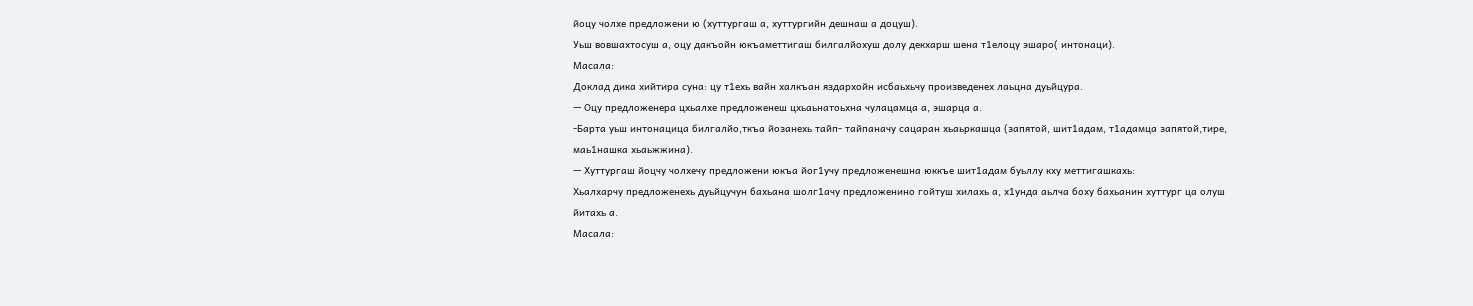йоцу чолхе предложени ю (хуттургаш а, хуттургийн дешнаш а доцуш).
Уьш вовшахтосуш а, оцу дакъойн юкъаметтигаш билгалйохуш долу декхарш шена т1елоцу эшаро( интонаци).
Масала:
Доклад дика хийтира суна: цу т1ехь вайн халкъан яздархойн исбаьхьчу произведенех лаьцна дуьйцура.
— Оцу предложенера цхьалхе предложенеш цхьаьнатоьхна чулацамца а, эшарца а.
-Барта уьш интонацица билгалйо,ткъа йозанехь тайп- тайпаначу сацаран хьаьркашца (запятой, шит1адам, т1адамца запятой,тире, маь1нашка хьаьжжина).
— Хуттургаш йоцчу чолхечу предложени юкъа йог1учу предложенешна юккъе шит1адам буьллу кху меттигашкахь:
Хьалхарчу предложенехь дуьйцучун бахьана шолг1ачу предложенино гойтуш хилахь а, х1унда аьлча боху бахьанин хуттург ца олуш йитахь а.
Масала: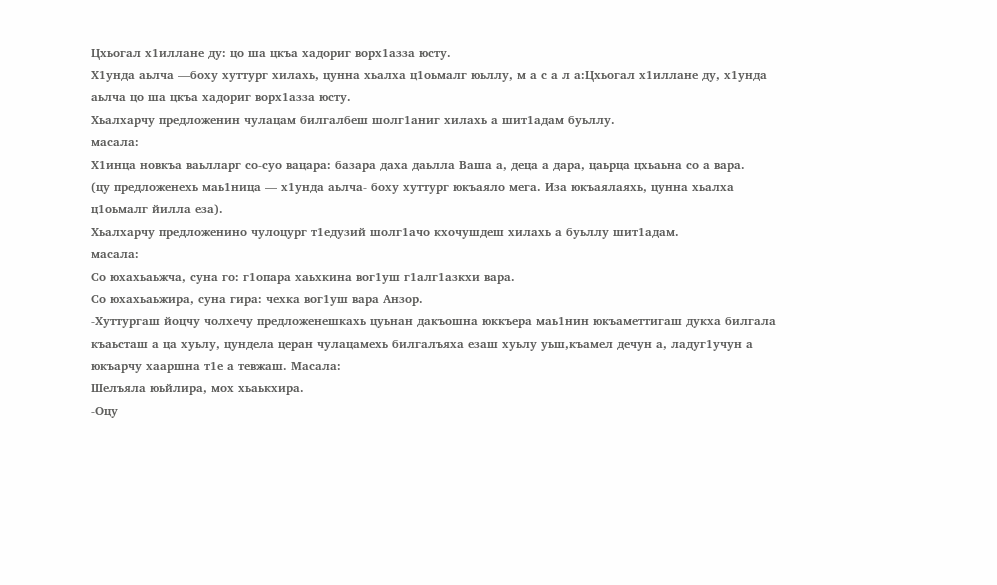Цхьогал х1иллане ду: цо ша цкъа хадориг ворх1азза юсту.
Х1унда аьлча —боху хуттург хилахь, цунна хьалха ц1оьмалг юьллу, м а с а л а:Цхьогал х1иллане ду, х1унда аьлча цо ша цкъа хадориг ворх1азза юсту.
Хьалхарчу предложенин чулацам билгалбеш шолг1аниг хилахь а шит1адам буьллу.
масала:
Х1инца новкъа ваьлларг со-суо вацара: базара даха даьлла Ваша а, деца а дара, цаьрца цхьаьна со а вара.
(цу предложенехь маь1ница — х1унда аьлча- боху хуттург юкъаяло мега. Иза юкъаялаяхь, цунна хьалха ц1оьмалг йилла еза).
Хьалхарчу предложенино чулоцург т1едузий шолг1ачо кхочушдеш хилахь а буьллу шит1адам.
масала:
Со юхахьаьжча, суна го: г1опара хаьхкина вог1уш г1алг1азкхи вара.
Со юхахьаьжира, суна гира: чехка вог1уш вара Анзор.
-Хуттургаш йоцчу чолхечу предложенешкахь цуьнан дакъошна юккъера маь1нин юкъаметтигаш дукха билгала къаьсташ а ца хуьлу, цундела церан чулацамехь билгалъяха езаш хуьлу уьш,къамел дечун а, ладуг1учун а юкъарчу хааршна т1е а тевжаш. Масала:
Шелъяла юьйлира, мох хьаькхира.
-Оцу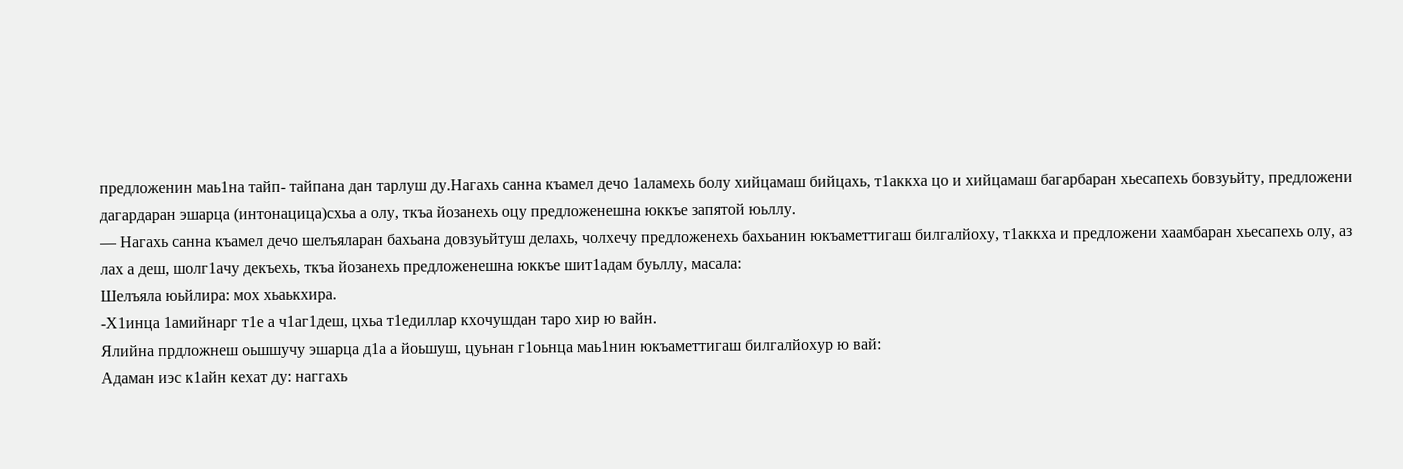предложенин маь1на тайп- тайпана дан тарлуш ду.Нагахь санна къамел дечо 1аламехь болу хийцамаш бийцахь, т1аккха цо и хийцамаш багарбаран хьесапехь бовзуьйту, предложени дагардаран эшарца (интонацица)схьа а олу, ткъа йозанехь оцу предложенешна юккъе запятой юьллу.
— Нагахь санна къамел дечо шелъяларан бахьана довзуьйтуш делахь, чолхечу предложенехь бахьанин юкъаметтигаш билгалйоху, т1аккха и предложени хаамбаран хьесапехь олу, аз лах а деш, шолг1ачу декъехь, ткъа йозанехь предложенешна юккъе шит1адам буьллу, масала:
Шелъяла юьйлира: мох хьаькхира.
-Х1инца 1амийнарг т1е а ч1аг1деш, цхьа т1едиллар кхочушдан таро хир ю вайн.
Ялийна прдложнеш оьшшучу эшарца д1а а йоьшуш, цуьнан г1оьнца маь1нин юкъаметтигаш билгалйохур ю вай:
Адаман иэс к1айн кехат ду: наггахь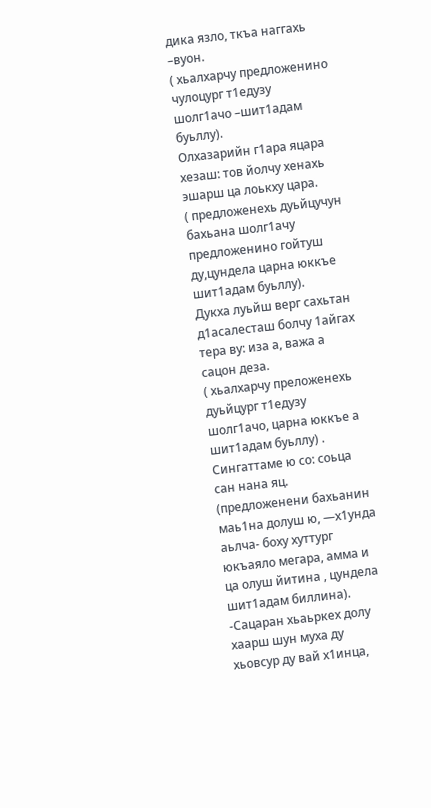дика язло, ткъа наггахь –вуон.
( хьалхарчу предложенино чулоцург т1едузу шолг1ачо –шит1адам буьллу).
Олхазарийн г1ара яцара хезаш: тов йолчу хенахь эшарш ца лоькху цара.
( предложенехь дуьйцучун бахьана шолг1ачу предложенино гойтуш ду,цундела царна юккъе шит1адам буьллу).
Дукха луьйш верг сахьтан д1асалесташ болчу 1айгах тера ву: иза а, важа а сацон деза.
( хьалхарчу преложенехь дуьйцург т1едузу шолг1ачо, царна юккъе а шит1адам буьллу) .
Сингаттаме ю со: соьца сан нана яц.
(предложенени бахьанин маь1на долуш ю, —х1унда аьлча- боху хуттург юкъаяло мегара, амма и ца олуш йитина , цундела шит1адам биллина).
-Сацаран хьаьркех долу хаарш шун муха ду хьовсур ду вай х1инца,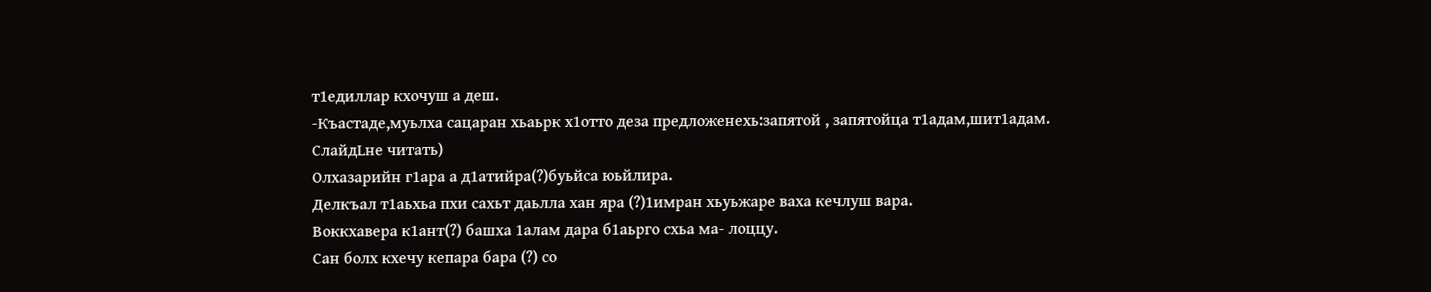т1едиллар кхочуш а деш.
-Къастаде,муьлха сацаран хьаьрк х1отто деза предложенехь:запятой , запятойца т1адам,шит1адам.
СлайдLне читать)
Олхазарийн г1ара а д1атийра(?)буьйса юьйлира.
Делкъал т1аьхьа пхи сахьт даьлла хан яра (?)1имран хьуьжаре ваха кечлуш вара.
Воккхавера к1ант(?) башха 1алам дара б1аьрго схьа ма- лоццу.
Сан болх кхечу кепара бара (?) со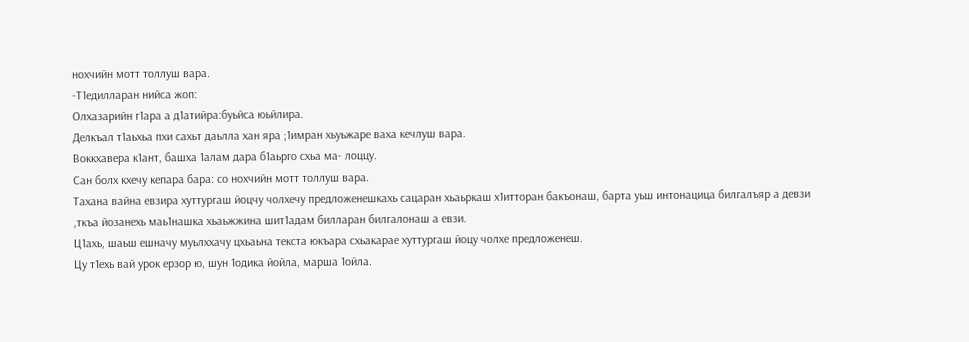нохчийн мотт толлуш вара.
-Т1едилларан нийса жоп:
Олхазарийн г1ара а д1атийра:буьйса юьйлира.
Делкъал т1аьхьа пхи сахьт даьлла хан яра ;1имран хьуьжаре ваха кечлуш вара.
Воккхавера к1ант, башха 1алам дара б1аьрго схьа ма- лоццу.
Сан болх кхечу кепара бара: со нохчийн мотт толлуш вара.
Тахана вайна евзира хуттургаш йоцчу чолхечу предложенешкахь сацаран хьаьркаш х1итторан бакъонаш, барта уьш интонацица билгалъяр а девзи ,ткъа йозанехь маь1нашка хьаьжжина шит1адам билларан билгалонаш а евзи.
Ц1ахь, шаьш ешначу муьлххачу цхьаьна текста юкъара схьакарае хуттургаш йоцу чолхе предложенеш.
Цу т1ехь вай урок ерзор ю, шун 1одика йойла, марша 1ойла.